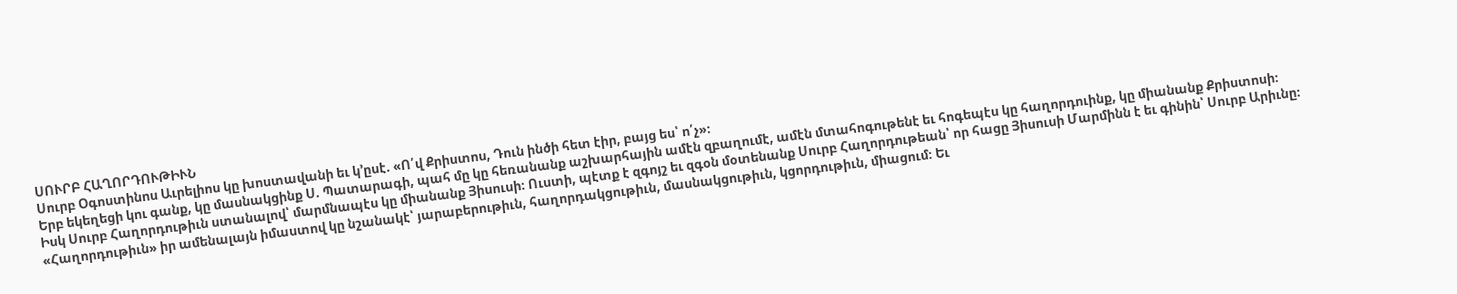ՍՈՒՐԲ ՀԱՂՈՐԴՈՒԹԻՒՆ
Սուրբ Օգոստինոս Աւրելիոս կը խոստավանի եւ կ՚ըսէ. «Ո՛վ Քրիստոս, Դուն ինծի հետ էիր, բայց ես՝ ո՛չ»։
Երբ եկեղեցի կու գանք, կը մասնակցինք Ս. Պատարագի, պահ մը կը հեռանանք աշխարհային ամէն զբաղումէ, ամէն մտահոգութենէ եւ հոգեպէս կը հաղորդուինք, կը միանանք Քրիստոսի։ Իսկ Սուրբ Հաղորդութիւն ստանալով՝ մարմնապէս կը միանանք Յիսուսի։ Ուստի, պէտք է զգոյշ եւ զգօն մօտենանք Սուրբ Հաղորդութեան՝ որ հացը Յիսուսի Մարմինն է եւ գինին՝ Սուրբ Արիւնը։
«Հաղորդութիւն» իր ամենալայն իմաստով կը նշանակէ՝ յարաբերութիւն, հաղորդակցութիւն, մասնակցութիւն, կցորդութիւն, միացում։ Եւ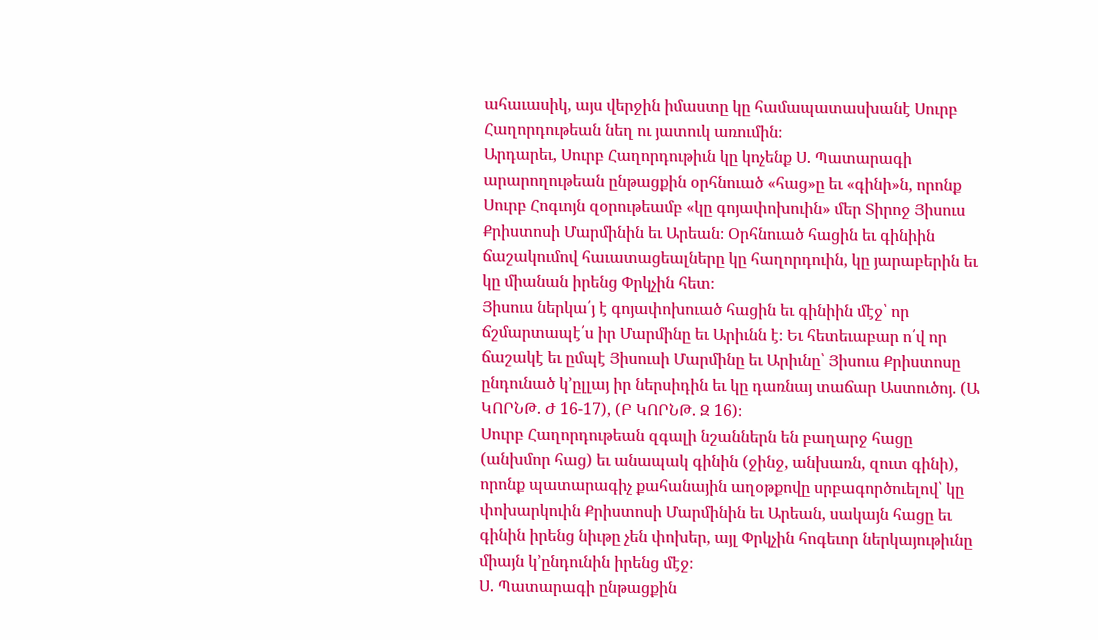ահաւասիկ, այս վերջին իմաստը կը համապատասխանէ Սուրբ Հաղորդութեան նեղ ու յատուկ առումին։
Արդարեւ, Սուրբ Հաղորդութիւն կը կոչենք Ս. Պատարագի արարողութեան ընթացքին օրհնուած «հաց»ը եւ «գինի»ն, որոնք Սուրբ Հոգւոյն զօրութեամբ «կը գոյափոխուին» մեր Տիրոջ Յիսուս Քրիստոսի Մարմինին եւ Արեան։ Օրհնուած հացին եւ գինիին ճաշակումով հաւատացեալները կը հաղորդուին, կը յարաբերին եւ կը միանան իրենց Փրկչին հետ։
Յիսուս ներկա՛յ է գոյափոխուած հացին եւ գինիին մէջ՝ որ ճշմարտապէ՛ս իր Մարմինը եւ Արիւնն է։ Եւ հետեւաբար ո՛վ որ ճաշակէ եւ ըմպէ Յիսուսի Մարմինը եւ Արիւնը՝ Յիսուս Քրիստոսը ընդունած կ՚ըլլայ իր ներսիդին եւ կը դառնայ տաճար Աստուծոյ. (Ա ԿՈՐՆԹ. Ժ 16-17), (Բ ԿՈՐՆԹ. Զ 16)։
Սուրբ Հաղորդութեան զգալի նշաններն են բաղարջ հացը (անխմոր հաց) եւ անապակ գինին (ջինջ, անխառն, զուտ գինի), որոնք պատարագիչ քահանային աղօթքովը սրբագործուելով՝ կը փոխարկուին Քրիստոսի Մարմինին եւ Արեան, սակայն հացը եւ գինին իրենց նիւթը չեն փոխեր, այլ Փրկչին հոգեւոր ներկայութիւնը միայն կ՚ընդունին իրենց մէջ։
Ս. Պատարագի ընթացքին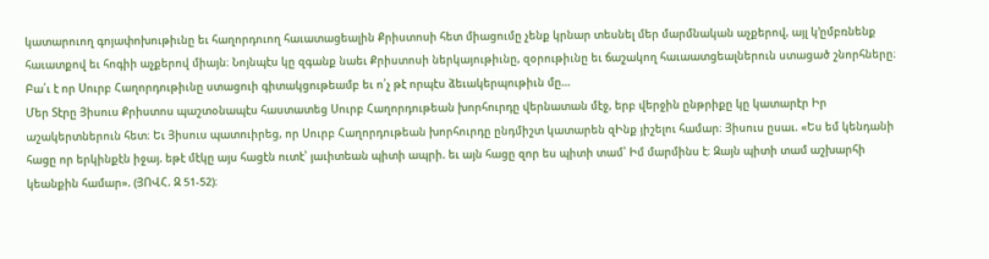կատարուող գոյափոխութիւնը եւ հաղորդուող հաւատացեալին Քրիստոսի հետ միացումը չենք կրնար տեսնել մեր մարմնական աչքերով, այլ կ՚ըմբռնենք հաւատքով եւ հոգիի աչքերով միայն։ Նոյնպէս կը զգանք նաեւ Քրիստոսի ներկայութիւնը, զօրութիւնը եւ ճաշակող հաւաատցեալներուն ստացած շնորհները։ Բա՛ւ է որ Սուրբ Հաղորդութիւնը ստացուի գիտակցութեամբ եւ ո՛չ թէ որպէս ձեւակերպութիւն մը…
Մեր Տէրը Յիսուս Քրիստոս պաշտօնապէս հաստատեց Սուրբ Հաղորդութեան խորհուրդը վերնատան մէջ, երբ վերջին ընթրիքը կը կատարէր Իր աշակերտներուն հետ։ Եւ Յիսուս պատուիրեց, որ Սուրբ Հաղորդութեան խորհուրդը ընդմիշտ կատարեն զԻնք յիշելու համար։ Յիսուս ըսաւ. «Ես եմ կենդանի հացը որ երկինքէն իջայ. եթէ մէկը այս հացէն ուտէ՝ յաւիտեան պիտի ապրի. եւ այն հացը զոր ես պիտի տամ՝ Իմ մարմինս է։ Զայն պիտի տամ աշխարհի կեանքին համար». (ՅՈՎՀ. Զ 51-52)։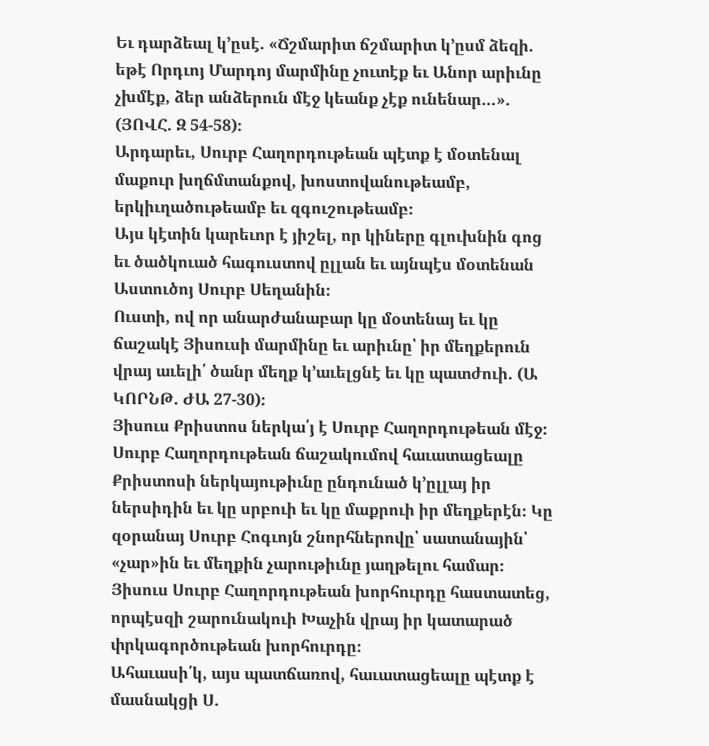Եւ դարձեալ կ՚ըսէ. «Ճշմարիտ ճշմարիտ կ՚ըսմ ձեզի. եթէ Որդւոյ Մարդոյ մարմինը չուտէք եւ Անոր արիւնը չխմէք, ձեր անձերուն մէջ կեանք չէք ունենար…». (ՅՈՎՀ. Զ 54-58)։
Արդարեւ, Սուրբ Հաղորդութեան պէտք է մօտենալ մաքուր խղճմտանքով, խոստովանութեամբ, երկիւղածութեամբ եւ զգուշութեամբ։
Այս կէտին կարեւոր է յիշել, որ կիները գլուխնին գոց եւ ծածկուած հագուստով ըլլան եւ այնպէս մօտենան Աստուծոյ Սուրբ Սեղանին։
Ուստի, ով որ անարժանաբար կը մօտենայ եւ կը ճաշակէ Յիսուսի մարմինը եւ արիւնը՝ իր մեղքերուն վրայ աւելի՛ ծանր մեղք կ՚աւելցնէ եւ կը պատժուի. (Ա ԿՈՐՆԹ. ԺԱ 27-30)։
Յիսուս Քրիստոս ներկա՛յ է Սուրբ Հաղորդութեան մէջ։ Սուրբ Հաղորդութեան ճաշակումով հաւատացեալը Քրիստոսի ներկայութիւնը ընդունած կ՚ըլլայ իր ներսիդին եւ կը սրբուի եւ կը մաքրուի իր մեղքերէն։ Կը զօրանայ Սուրբ Հոգւոյն շնորհներովը՝ սատանային՝ «չար»ին եւ մեղքին չարութիւնը յաղթելու համար։ Յիսուս Սուրբ Հաղորդութեան խորհուրդը հաստատեց, որպէսզի շարունակուի Խաչին վրայ իր կատարած փրկագործութեան խորհուրդը։
Ահաւասի՛կ, այս պատճառով, հաւատացեալը պէտք է մասնակցի Ս.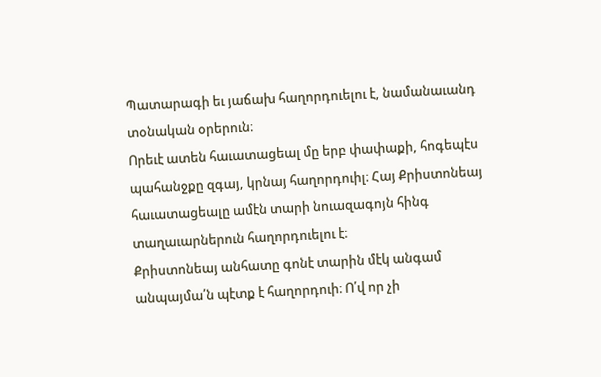Պատարագի եւ յաճախ հաղորդուելու է, նամանաւանդ տօնական օրերուն։
Որեւէ ատեն հաւատացեալ մը երբ փափաքի, հոգեպէս պահանջքը զգայ, կրնայ հաղորդուիլ։ Հայ Քրիստոնեայ հաւատացեալը ամէն տարի նուազագոյն հինգ տաղաւարներուն հաղորդուելու է։
Քրիստոնեայ անհատը գոնէ տարին մէկ անգամ անպայմա՛ն պէտք է հաղորդուի։ Ո՛վ որ չի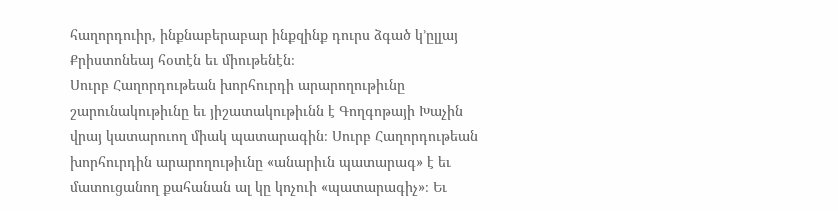հաղորդուիր, ինքնաբերաբար ինքզինք դուրս ձգած կ՚ըլլայ Քրիստոնեայ հօտէն եւ միութենէն։
Սուրբ Հաղորդութեան խորհուրդի արարողութիւնը շարունակութիւնը եւ յիշատակութիւնն է Գողգոթայի Խաչին վրայ կատարուող միակ պատարագին։ Սուրբ Հաղորդութեան խորհուրդին արարողութիւնը «անարիւն պատարագ» է եւ մատուցանող քահանան ալ կը կոչուի «պատարագիչ»։ Եւ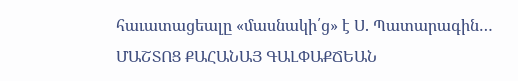հաւատացեալը «մասնակի՛ց» է Ս. Պատարագին…
ՄԱՇՏՈՑ ՔԱՀԱՆԱՅ ԳԱԼՓԱՔՃԵԱՆ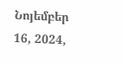Նոյեմբեր 16, 2024,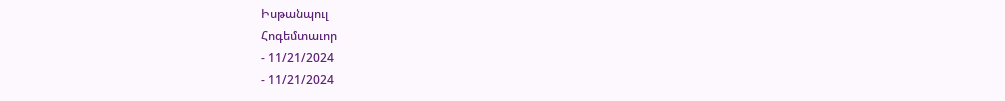Իսթանպուլ
Հոգեմտաւոր
- 11/21/2024
- 11/21/2024